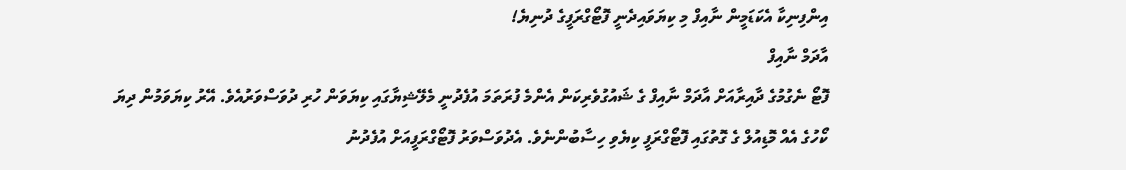އިންފިނިކާ އެކަޑަމީން ނާއިފް މި ކިޔަވައިދެނީ ފޮޓޯގްރަފީގެ ދުނިޔެ!
އާދަމް ނާއިފް
ފޮޓޯ ނެގުމުގެ ދާއިރާއަށް އާދަމް ނާއިފް ގެ ޝައުގުވެރިކަން އެންމެ ފުރަތަމަ އުފެދުނީ މެލޭޝިޔާގައި ކިޔަވަން ހުރި ދުވަސްވަރުއެވެ. އޭރު ކިޔަވަމުން ދިޔަ ކޯހުގެ އެއް މޮޑިއުލް ގެ ގޮތުގައި ފޮޓޯގްރަފީ ކިޔެވި ހިސާބުންނެވެ. އެދުވަސްވަރު ފޮޓޯގްރަފީއަށް އުފެދުނު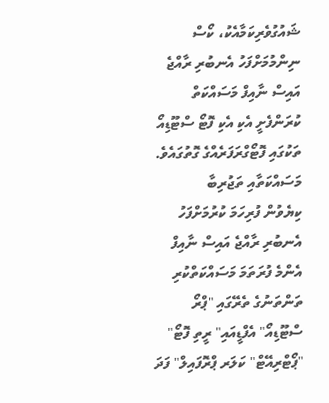ޝައުގުވެރިކަމާއެކު، ކޯސް ނިންމުމަށްފަހު އެނބުރި ރާއްޖެ އައިސް ނާއިފް މަސައްކަތް ކުރަންފެށީ އެކި އެކި ފޮޓޯ ސްޓޫޑިއޯ ތަކުގައި ފޮޓޯގްރަފަރެއްގެ ގޮތުގައެވެ.
މަސައްކަތާއި ތަޖުރިބާ
ކިޔެވުން ފުރިހަމަ ކުރުމަށްފަހު އެނބުރި ރާއްޖެ އައިސް ނާއިފް އެންމެ ފުރަތަމަ މަސައްކަތްކުރި ތަންތަނުގެ ތެރޭގައި "ޕްރޯ ސްޓޫޑިއޯ" އެފްޑީއައި" ރީތި ފޮޓޯ" "ޕޯޓްރިއޭޓް" ކަލަރ ޕްރޮފައިލް" ފަދަ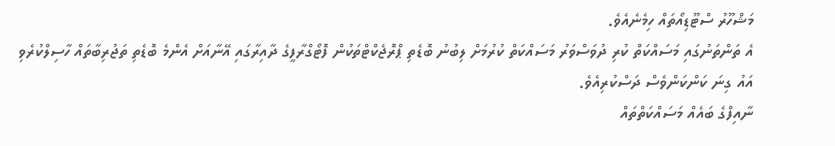މަޝްހޫރު ސްޓޫޑިއޯތައް ހިމެނެއެވެ.
އެ ތަންތަނުގައި މަސައްކަތް ކުރި ދުވަސްވަރު މަސައްކަތް ކުރުމަށް ލިބުނު ބޮޑެތި ޕްރޮޖެކްޓްތަކުން ފޮޓޯގްރާފީގެ ދާއިރާގައި އޭނާއަށް އެންމެ ބޮޑެތި ތަޖުރިބާތައް ހާސިލްކުރެވި އައު ގިނަ ކަންކަންވެސް ދަސްކުރިއެވެ.
ނާއިފްގެ ބައެއް މަސައްކަތްތައް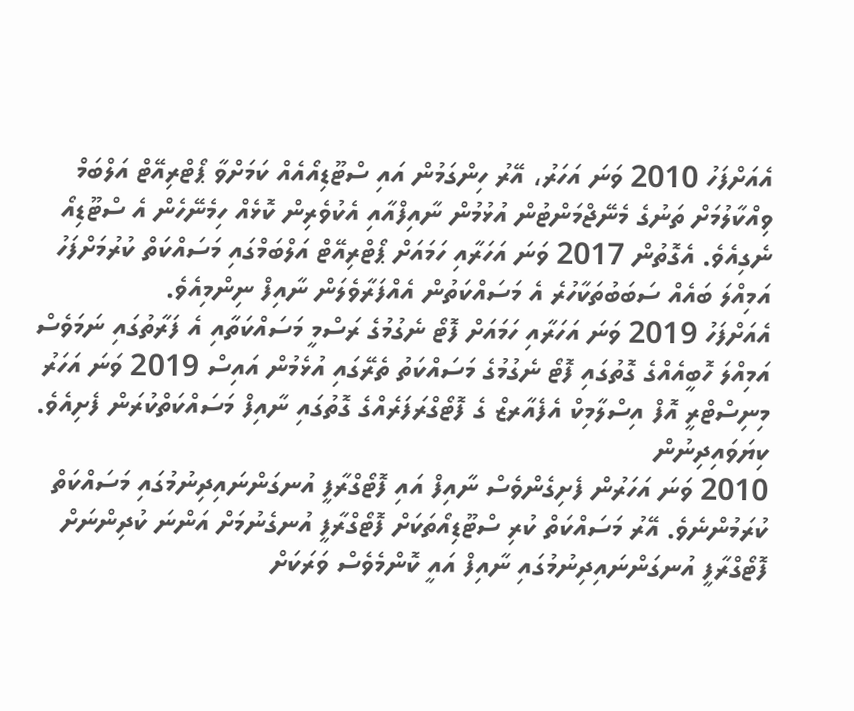އެއަށްފަހު 2010 ވަނަ އަހަރު، އޭރު ހިންގަމުން އައި ސްޓޫޑިއޯއެއް ކަމަށްވާ ޕޯޓްރިއޭޓް އަލްބަމް ވިއްކާލުމަށް ތަނުގެ މެނޭޖްމަންޓުން އުޅުމުން ނާއިފްއާއި އެކުވެރިން ކޮޅެއް ހިމެނޭހެން އެ ސްޓޫޑިއޯ ނެގިއެވެ. އެގޮތުން 2017 ވަނަ އަހަރާއި ހަމައަށް ޕޯޓްރިއޭޓް އަލްބަމްގައި މަސައްކަތް ކުރުމަށްފަހު އަމިއްލަ ބައެއް ސަބަބުތަކާހުރެ އެ މަސައްކަތުން އެއްފަރާވެލަން ނާއިފް ނިންމިއެވެ.
އެއަށްފަހު 2019 ވަނަ އަހަރާއި ހަމައަށް ފޮޓޯ ނެގުމުގެ ރަސްމީ މަސައްކަތާއި އެ ފަރާތުގައި ނަމަވެސް އަމިއްލަ ހޮބީއެއްގެ ގޮތުގައި ފޮޓޯ ނެގުމުގެ މަސައްކަތު ތެރޭގައި އުޅެމުން އައިސް 2019 ވަނަ އަހަރު މިނިސްޓްރީ އޮފް އިސްލާމިކް އެފެއާރޒް ގެ ފޮޓޯގްރަފަރެއްގެ ގޮތުގައި ނާއިފް މަސައްކަތްކުރަން ފެށިއެވެ.
ކިޔަވައިދިނުން
2010 ވަނަ އަހަރުން ފެށިގެންވެސް ނާއިފް އައި ފޮޓޯގްރާފީ އުނގަންނައިދިނުމުގައި މަސައްކަތް ކުރަމުންނެވެ. އޭރު މަސައްކަތް ކުރި ސްޓޫޑިއޯތަކަށް ފޮޓޯގްރާފީ އުނގެނުމަށް އަންނަ ކުދިންނަށް ފޮޓޯގްރާފީ އުނގަންނައިދިނުމުގައި ނާއިފް އައީ ކޮންމެވެސް ވަރަކަށް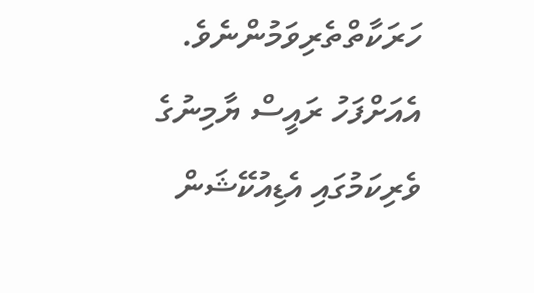ހަރަކާތްތެރިވަމުންނެވެ.
އެއަށްފަހު ރައީސް ޔާމިނުގެ ވެރިކަމުގައި އެޑިއުކޭޝަން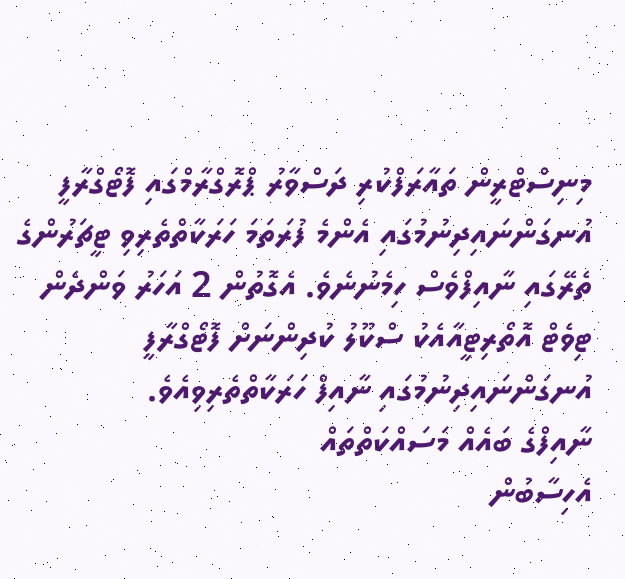މިނިސްޓްރީން ތައާރަފްކުރި ދަސްވާރު ޕްރޮގްރާމްގައި ފޮޓޯގްރާފީ އުނގަންނައިދިނުމުގައި އެންމެ ފުރަތަމަ ހަރަކާތްތެރިވި ޓީޗަރުންގެ ތެރޭގައި ނާއިފްވެސް ހިމެނުނެވެ. އެގޮތުން 2 އަހަރު ވަންދެން ޓިވެޓް އޮތޯރިޓީއާއެކު ސްކޫލު ކުދިންނަށް ފޮޓޯގްރާފީ އުނގަންނައިދިނުމުގައި ނާއިފް ހަރަކާތްތެރިވިއެވެ.
ނާއިފްގެ ބައެއް މަސައްކަތްތައް
އެހިސާބުން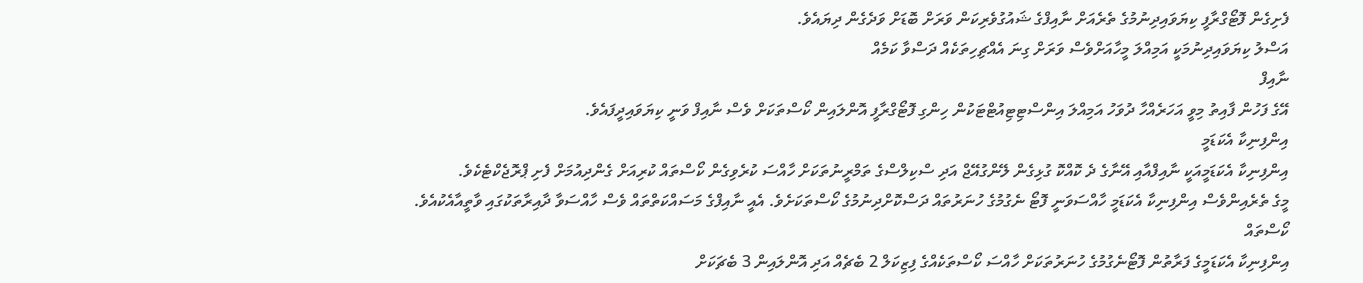ފެށިގެން ފޮޓޯގްރާފީ ކިޔަވައިދިނުމުގެ ތެރެއަށް ނާއިފްގެ ޝައުގުވެރިކަން ވަރަށް ބޮޑަށް ވަދެގެން ދިޔައެވެ.
އަސްލު ކިޔަވައިދިނުމަކީ އަމިއްލަ މީހާއަށްވެސް ވަރަށް ގިނަ އެއްޗިހިތަކެއް ދަސްވާ ކަމެއް
ނާއިފް
އޭގެ ފަހުން ފާއިތު މިވީ އަހަރެއްހާ ދުވަހު އަމިއްލަ އިންސްޓިޓިއުޓްޓަކުން ހިންގި ފޮޓޯގްރާފީ އޮންލައިން ކޯސްތަކަށް ވެސް ނާއިފް ވަނީ ކިޔަވައިދީފައެވެ.
އިންފިނިކާ އެކަޑަމީ
އިންފިނިކާ އެކަޑަމީއަކީ ނާއިފްއާއި އޭނާގެ ދެ ކޮއްކޮ ގުޅިގެން ލޭންގުއޭޖް އަދި ސްކިލްސްގެ ތަމްރީނުތަކަށް ހާއްސަ ކުރެވިގެން ކޯސްތައް ކުރިއަށް ގެންދިއުމަށް ފެށި ޕްރޮޖެކްޓެކެވެ.
މީގެ ތެރެއިންވެސް އިންފިނިކާ އެކަޑަމީ ހާއްސަވަނީ ފޮޓޯ ނެގުމުގެ ހުނަރުތައް ދަސްކޮށްދިނުމުގެ ކޯސްތަކަށެވެ. އެއީ ނާއިފްގެ މަސައްކަތްތައް ވެސް ހާއްސަވާ ދާއިރާތަކުގައި ވާތީއާއެކުއެވެ.
ކޯސްތައް
އިންފިނިކާ އެކަޑަމީގެ ފަރާތުން ފޮޓޯނެގުމުގެ ހުނަރުތަކަށް ހާއްސަ ކޯސްތަކެއްގެ ފިޒިކަލް 2 ބެޗެއް އަދި އޮންލައިން 3 ބެޗަކަށް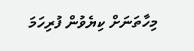މިހާތަނަށް ކިޔެވުން ފުރިހަމަ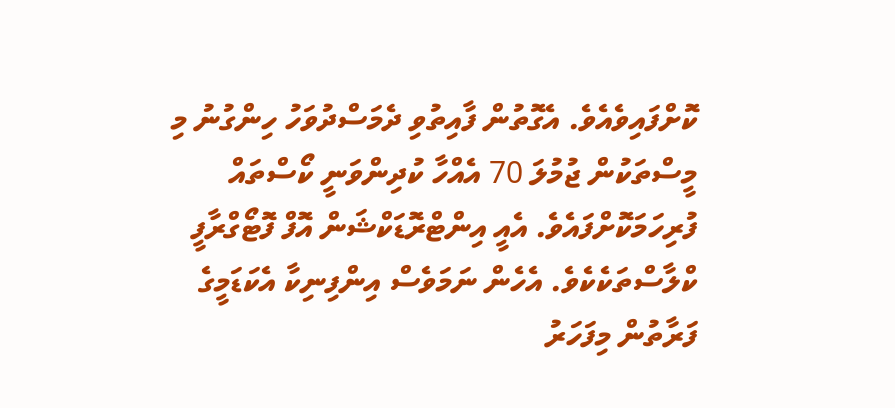ކޮށްފައިވެއެވެ. އެގޮތުން ފާއިތުވި ދެމަސްދުވަހު ހިންގުނު މި މީސްތަކުން ޖުމުލަ 70 އެއްހާ ކުދިންވަނީ ކޯސްތައް ފުރިހަމަކޮށްފައެވެ. އެއީ އިންޓްރޮޑަކްޝަން އޮފް ފޮޓޯގްރާފީ ކްލާސްތަކެކެވެ. އެހެން ނަމަވެސް އިންފިނިކާ އެކަޑަމީގެ ފަރާތުން މިފަހަރު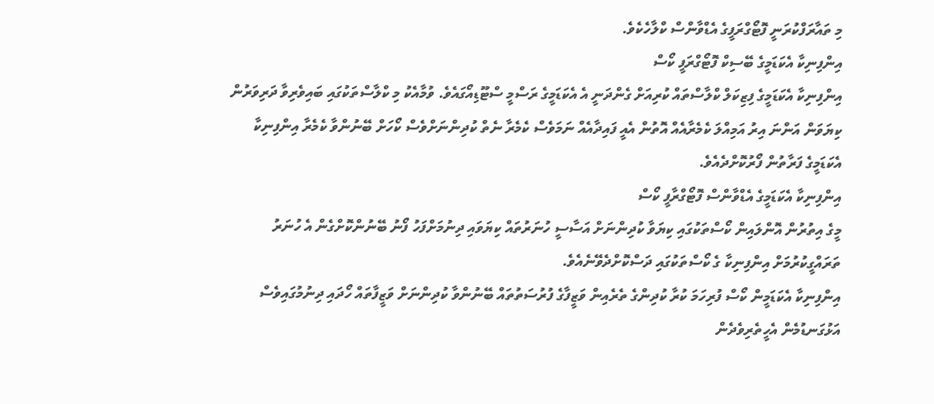މި ތައާރަފްކުރަނީ ފޮޓޯގްރަފީގެ އެޑްވާންސް ކްލާހެކެވެ.
އިންފިނިކާ އެކަޑަމީގެ ބޭސިކް ފޮޓޯގްރަފީ ކޯސް
އިންފިނިކާ އެކަޑަމީގެ ފިޒިކަލް ކްލާސްތައް ކުރިއަށް ގެންދަނީ އެ އެކަޑަމީގެ ރަސްމީ ސްޓޫޑިއޯގައެވެ. ވުމާއެކު މި ކްލާސްތަކުގައި ބައިވެރިވާ ދަރިވަރުން ކިޔަވަން އަންނަ އިރު އަމިއްލަ ކެމެރާއެއް އޮތުން އެއީ ފައިދާއެއް ނަމަވެސް ކެމެރާ ނެތް ކުދިންނަށްވެސް ކޯހަށް ބޭނުންވާ ކެމެރާ އިންފިނިކާ އެކަޑަމީގެ ފަރާތުން ފޯރުކޮށްދެއެވެ.
އިންފިނިކާ އެކަޑަމީގެ އެޑްވާންސް ފޮޓޯގްރާފީ ކޯސް
މީގެ އިތުރުން އޮންލައިން ކޯސްތަކުގައި ކިޔަވާ ކުދިންނަށް އަސާސީ ހުނަރުތައް ކިޔަވައި ދިނުމަށްފަހު ފޯނު ބޭނުންކޮށްގެން އެ ހުނަރު ތަރައްގީކުރުމަށް އިންފިނިކާ ގެ ކޯސްތަކުގައި ދަސްކޮށްދެވޭނެއެވެ.
އިންފިނިކާ އެކަޑަމީން ކޯސް ފުރިހަމަ ކުރާ ކުދިންގެ ތެރެއިން ވަޒީފާގެ ފުރުސަތުތައް ބޭނުންވާ ކުދިންނަށް ވަޒީފާތައް ހޯދައި ދިނުމުގައިވެސް އަޅުގަނޑުމެން އެހީތެރިވެދެން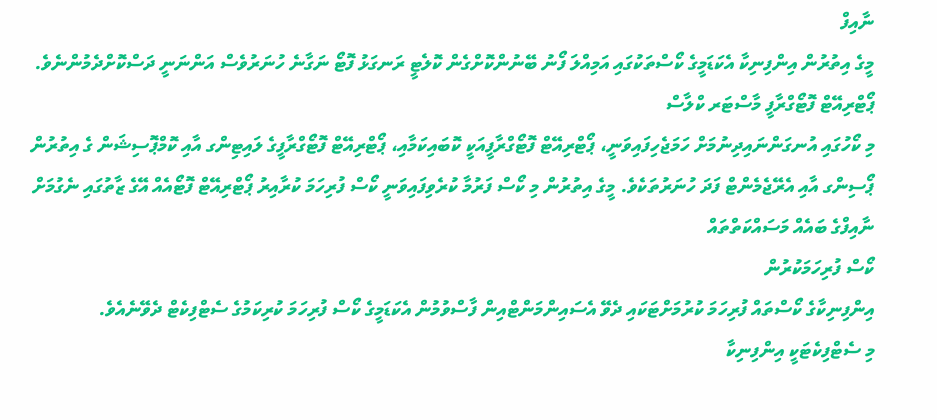ނާއިފް
މީގެ އިތުރުން އިންފިނިކާ އެކަޑަމީގެ ކޯސްތަކުގައި އަމިއްލަ ފޯނު ބޭނުންކޮށްގެން ކޮލެޓީ ރަނގަޅު ފޮޓޯ ނަގާނެ ހުނަރުވެސް އަންނަނީ ދަސްކޮށްދެމުންނެވެ.
ޕޯޓްރިއޭޓް ފޮޓޯގްރާފީ މާސްޓަރ ކްލާސް
މި ކޯހުގައި އުނގަންނައިދިނުމަށް ހަމަޖެހިފައިވަނީ، ޕޯޓްރިއޭޓް ފޮޓޯގްރާފީއަކީ ކޮބައިކަމާއި، ޕޯޓްރިއޭޓް ފޮޓޯގްރާފީގެ ލައިޓިންގ އާއި ކޮމްޕޮސިޝަން ގެ އިތުރުން ޕޯސިންގ އާއި އެރޭޖެމެންޓް ފަދަ ހުނަރުތަކެވެ. މީގެ އިތުރުން މި ކޯސް ފަރުމާ ކުރެވިފައިވަނީ ކޯސް ފުރިހަމަ ކުރާއިރު ޕޯޓްރިއޭޓް ފޮޓޯއެއް އޭގެ ޒާތުގައި ނެގުމަށް
ނާއިފްގެ ބައެއް މަސައްކަތްތައް
ކޯސް ފުރިހަމަކުރުން
އިންފިނިކާގެ ކޯސްތައް ފުރިހަމަ ކުރުމަށްޓަކައި ދެވޭ އެސައިންމަންޓްއިން ފާސްވުމުން އެކަޑަމީގެ ކޯސް ފުރިހަމަ ކުރިކަމުގެ ސެޓްފިކެޓް ދެވޭނެއެވެ.
މި ސެޓްފިކެޓަކީ އިންފިނިކާ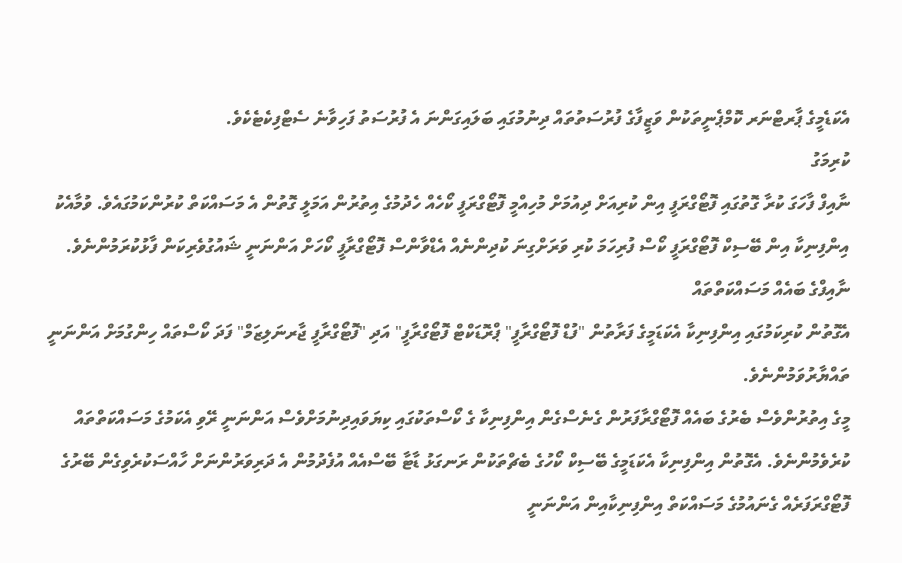އެކަޑެމީގެ ޕާރޓްނަރ ކޮމްޕެނީތަކުން ވަޒީފާގެ ފުރުސަތުތައް ދިނުމުގައި ބަލައިގަންނަ އެ ފުރުސަތު ފަހިވާނެ ސެޓްފިކެޓެކެވެ.
ކުރިމަގު
ނާއިފް ފާހަގަ ކުރާ ގޮތުގައި ފޮޓޯގްރަފީ އިން ކުރިއަށް ދިއުމަށް މުހިއްމީ ފޮޓޯގްރަފީ ކޯހެއް ހެދުމުގެ އިތުރުން އަމަލީ ގޮތުން އެ މަސައްކަތް ކުރުންކަމުގައެވެ. ވުމާއެކު އިންފިނިކާ އިން ބޭސިކް ފޮޓޯގްރަފީ ކޯސް ފުރިހަމަ ކުރި ވަރަށްގިނަ ކުދިންނެއް އެޑްވާންސް ފޮޓޯގްރާފީ ކޯހަށް އަންނަނީ ޝައުގުވެރިކަން ފާޅުކުރަމުންނެވެ.
ނާއިފްގެ ބައެއް މަސައްކަތްތައް
އެގޮތުން ކުރިކަމުގައި އިންފިނިކާ އެކަޑަމީގެ ފަރާތުން "ފުޑް ފޮޓޯގްރާފީ" ޕްރޮޑަކްޓް ފޮޓޯގްރާފީ" އަދި "ފޮޓޯގްރާފީ ޖާރނަލިޒަމް" ފަދަ ކޯސްތައް ހިންގުމަށް އަންނަނީ ތައްޔާރުވަމުންނެވެ.
މީގެ އިތުރުންވެސް ބެރުގެ ބައެއް ފޮޓޯގްރާފަރުން ގެނެސްގެން އިންފިނިކާ ގެ ކޯސްތަކުގައި ކިޔަވައިދިނުމަށްވެސް އަންނަނީ ރޭވި އެކަމުގެ މަސައްކަތްތައް ކުރެވެމުންނެވެ. އެގޮތުން އިންފިނިކާ އެކަޑަމީގެ ބޭސިކް ކޯހުގެ ބެޗްތަކުން ރަނގަޅު ޑާޓާ ބޭސްއެއް އުފެދުމުން އެ ދަރިވަރުންނަށް ހާއްސަކުރެވިގެން ބޭރުގެ ފޮޓޯގްރަފަރެއް ގެނައުމުގެ މަސައްކަތް އިންފިނިކާއިން އަންނަނީ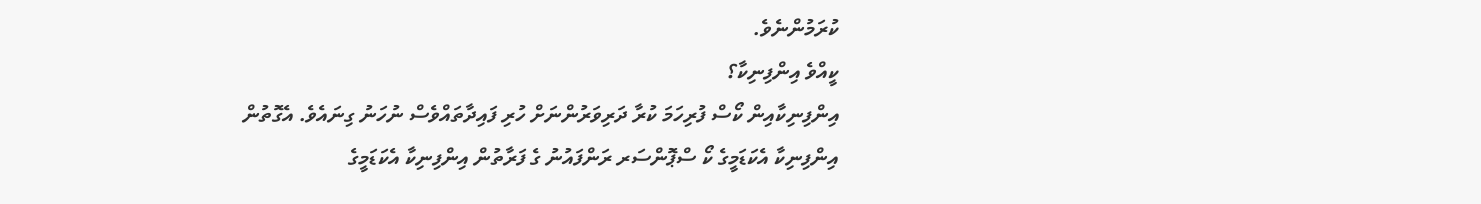ކުރަމުންނެވެ.
ކީއްވެ އިންފިނިކާ؟
އިންފިނިކާއިން ކޯސް ފުރިހަމަ ކުރާ ދަރިވަރުންނަށް ހުރި ފައިދާތައްވެސް ނުހަނު ގިނައެވެ. އެގޮތުން އިންފިނިކާ އެކަޑަމީގެ ކޯ ސްޕޮންސަރ ރަންފައުނު ގެ ފަރާތުން އިންފިނިކާ އެކަޑަމީގެ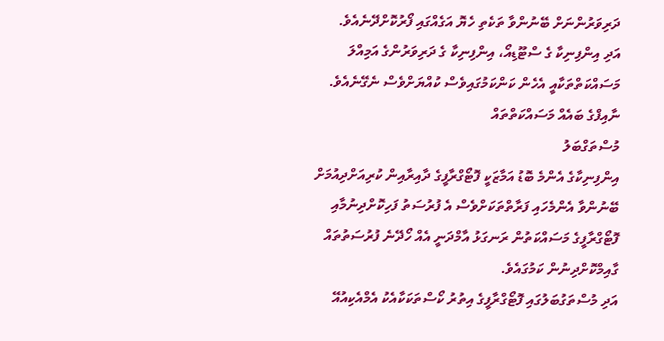ދަރިވަރުންނަށް ބޭނުންވާ ތަކެތި ހެޔޮ އަގެއްގައި ފޯރުކޮށްދޭނެއެވެ.
އަދި އިންފިނިކާ ގެ ސްޓޫޑިއޯ، އިންފިނިކާ ގެ ދަރިވަރުންގެ އަމިއްލަ މަސައްކަތްތަކާއީ އެހެން ކަންކަމުގައިވެސް ކުއްޔަށްވެސް ނެގޭނެއެވެ.
ނާއިފްގެ ބައެއް މަސައްކަތްތައް
މުސްތަގްބަލު
އިންފިނިކާގެ އެންމެ ބޮޑު އަމާޒަކީ ފޮޓޯގްރާފީގެ ދާއިރާއިން ކުރިއަށްދިއުމަށް ބޭނުންވާ އެންމެހައި ފަރާތްތަކަށްވެސް އެ ފުރުސަތު ފަހިކޮށްދިނުމާއި ފޮޓޯގްރާފީގެ މަސައްކަތުން ރަނގަޅު އާމްދަނީ އެއް ހޯދޭނެ ފުރުސަތުތައް ގާއިމްކޮށްދިނުން ކަމުގައެވެ.
އަދި މުސްތަގުބަލުގައި ފޮޓޯގްރާފީގެ އިތުރު ކޯސްތަކަކާއެކު އެމްއެކިއުއޭ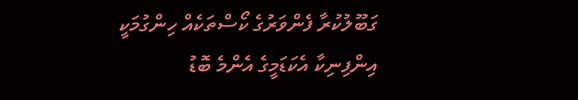ގަބޫލުކުރާ ފެންވަރުގެ ކޯސްތަކެއް ހިންގުމަކީ އިންފިނިކާ އެކަޑަމީގެ އެންމެ ބޮޑު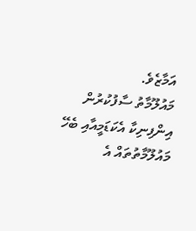އަމާޒެވެ.
މައުލޫމާތު ސާފުކުރުން
އިންފިނިކާ އެކަޑަމީއާއި ބެހޭ މައުލޫމާތުތައް އެ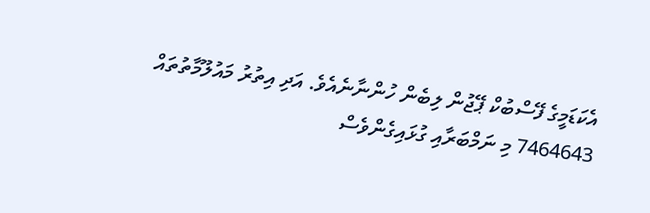އެކަޑަމީގެ ފޭސްބުކް ޕޭޖުން ލިބެން ހުންނާނެއެވެ. އަދި އިތުރު މައުލޫމާތުތައް 7464643 މި ނަމްބަރާއި ގުޅައިގެންވެސް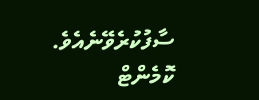ސާފުކުރެވޭނެއެވެ.
ކޮމެންޓް